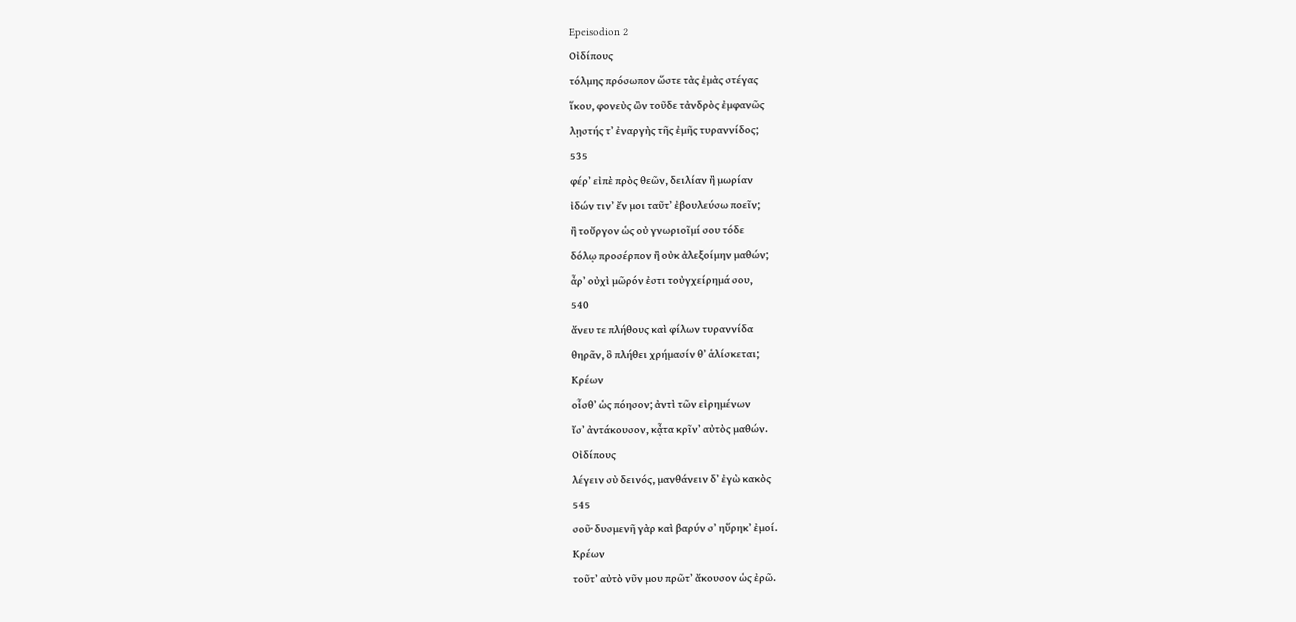Epeisodion 2
Οἰδίπους
τόλμης πρόσωπον ὥστε τὰς ἐμὰς στέγας
ἵκου, φονεὺς ὢν τοῦδε τἀνδρὸς ἐμφανῶς
λῃστής τʼ ἐναργὴς τῆς ἐμῆς τυραννίδος;
535
φέρʼ εἰπὲ πρὸς θεῶν, δειλίαν ἢ μωρίαν
ἰδών τινʼ ἔν μοι ταῦτʼ ἐβουλεύσω ποεῖν;
ἢ τοὔργον ὡς οὐ γνωριοῖμί σου τόδε
δόλῳ προσέρπον ἢ οὐκ ἀλεξοίμην μαθών;
ἆρʼ οὐχὶ μῶρόν ἐστι τοὐγχείρημά σου,
540
ἄνευ τε πλήθους καὶ φίλων τυραννίδα
θηρᾶν, ὃ πλήθει χρήμασίν θʼ ἁλίσκεται;
Κρέων
οἶσθʼ ὡς πόησον; ἀντὶ τῶν εἰρημένων
ἴσʼ ἀντάκουσον, κᾆτα κρῖνʼ αὐτὸς μαθών.
Οἰδίπους
λέγειν σὺ δεινός, μανθάνειν δʼ ἐγὼ κακὸς
545
σοῦ· δυσμενῆ γὰρ καὶ βαρύν σʼ ηὕρηκʼ ἐμοί.
Κρέων
τοῦτʼ αὐτὸ νῦν μου πρῶτʼ ἄκουσον ὡς ἐρῶ.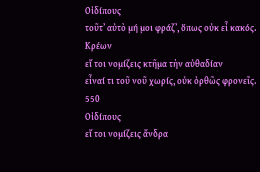Οἰδίπους
τοῦτʼ αὐτὸ μή μοι φράζʼ, ὅπως οὐκ εἶ κακός.
Κρέων
εἴ τοι νομίζεις κτῆμα τὴν αὐθαδίαν
εἶναί τι τοῦ νοῦ χωρίς, οὐκ ὀρθῶς φρονεῖς.
550
Οἰδίπους
εἴ τοι νομίζεις ἄνδρα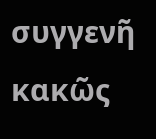συγγενῆ κακῶς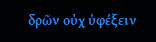δρῶν οὐχ ὑφέξειν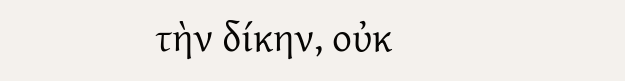τὴν δίκην, οὐκ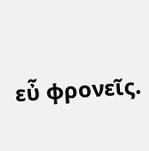εὖ φρονεῖς.